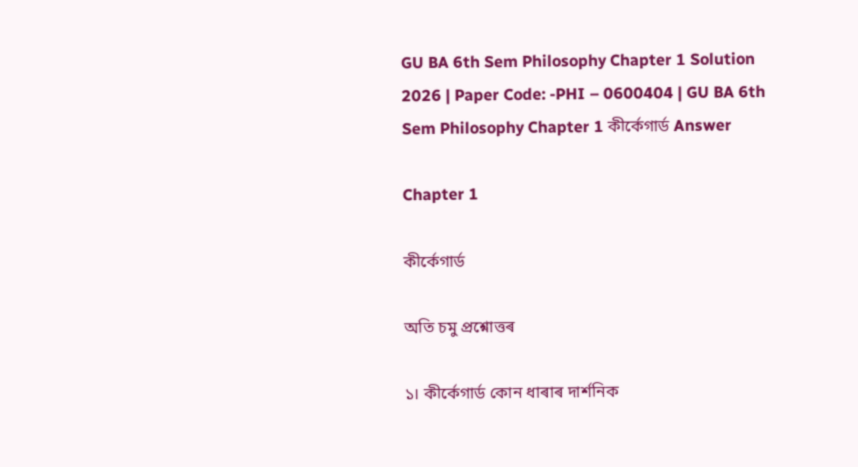GU BA 6th Sem Philosophy Chapter 1 Solution 2026 | Paper Code: -PHI – 0600404 | GU BA 6th Sem Philosophy Chapter 1 কীৰ্কেগাৰ্ড Answer

Chapter 1

কীৰ্কেগাৰ্ড

অতি চমু প্রশ্নোত্তৰ

১। কীর্কেগার্ড কোন ধাৰাৰ দাৰ্শনিক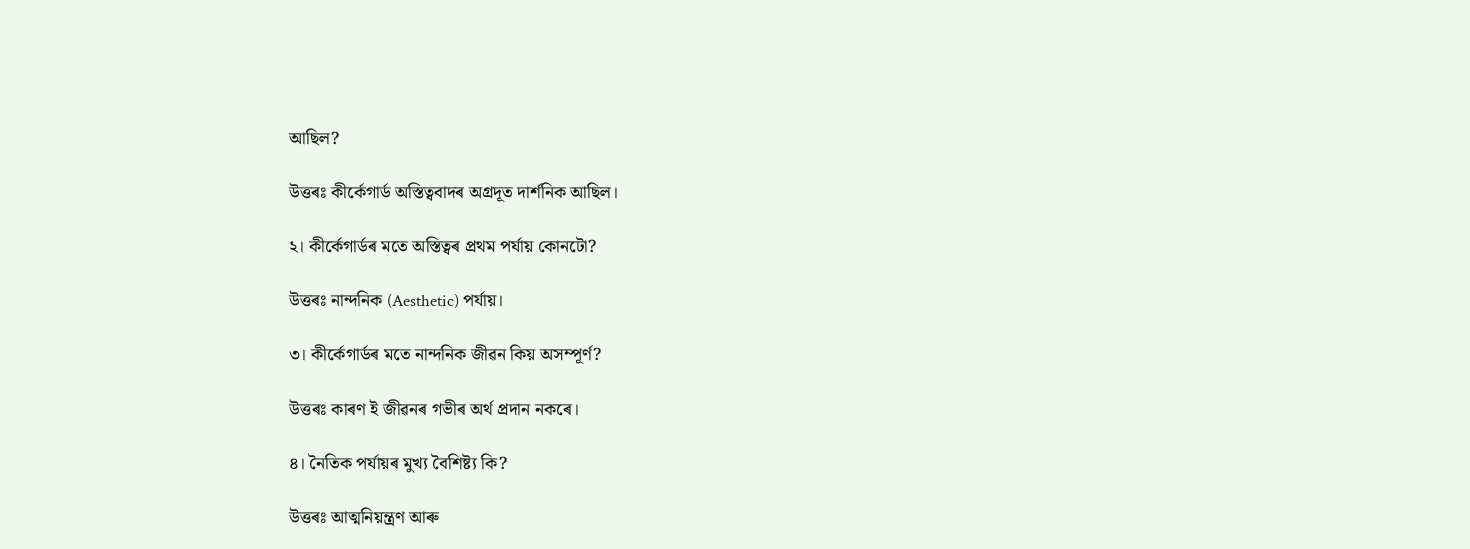আছিল?

উত্তৰঃ কীৰ্কেগার্ড অস্তিত্ববাদৰ অগ্রদূত দার্শনিক আছিল।

২। কীৰ্কেগাৰ্ডৰ মতে অস্তিত্বৰ প্ৰথম পর্যায় কোনটো?

উত্তৰঃ নান্দনিক (Aesthetic) পর্যায়।

৩। কীৰ্কেগাৰ্ডৰ মতে নান্দনিক জীৱন কিয় অসম্পূর্ণ?

উত্তৰঃ কাৰণ ই জীৱনৰ গভীৰ অৰ্থ প্ৰদান নকৰে।

৪। নৈতিক পৰ্যায়ৰ মুখ্য বৈশিষ্ট্য কি?

উত্তৰঃ আত্মনিয়ন্ত্ৰণ আৰু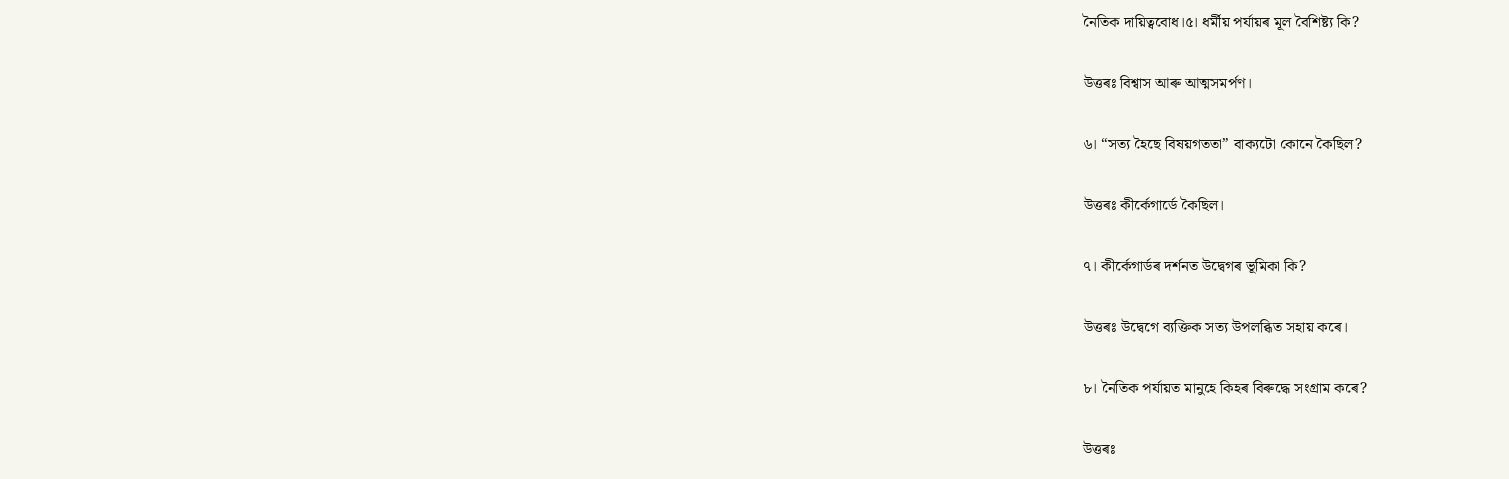নৈতিক দায়িত্ববোধ।৫। ধর্মীয় পৰ্যায়ৰ মূল বৈশিষ্ট্য কি?

উত্তৰঃ বিশ্বাস আৰু আত্মসমর্পণ।

৬। “সত্য হৈছে বিষয়গততা” বাক্যটো কোনে কৈছিল?

উত্তৰঃ কীৰ্কেগার্ডে কৈছিল।

৭। কীৰ্কেগাৰ্ডৰ দৰ্শনত উদ্বেগৰ ভূমিকা কি?

উত্তৰঃ উদ্বেগে ব্যক্তিক সত্য উপলব্ধিত সহায় কৰে।

৮। নৈতিক পর্যায়ত মানুহে কিহৰ বিৰুদ্ধে সংগ্ৰাম কৰে?

উত্তৰঃ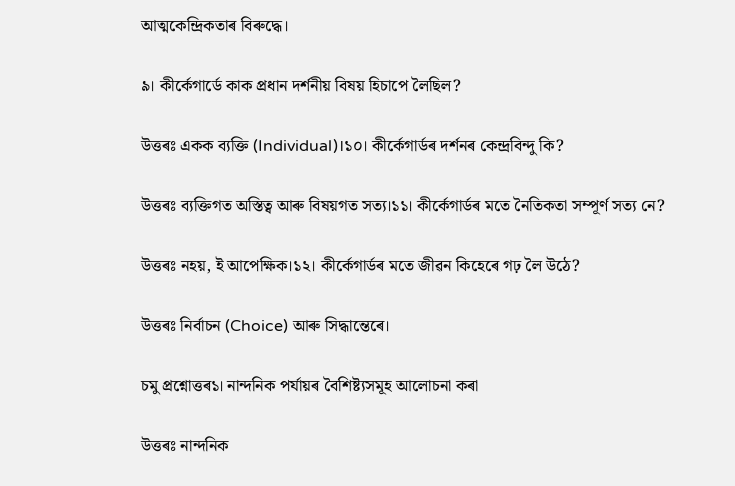আত্মকেন্দ্ৰিকতাৰ বিৰুদ্ধে।

৯। কীর্কেগার্ডে কাক প্রধান দর্শনীয় বিষয় হিচাপে লৈছিল?

উত্তৰঃ একক ব্যক্তি (Individual)।১০। কীৰ্কেগাৰ্ডৰ দৰ্শনৰ কেন্দ্ৰবিন্দু কি?

উত্তৰঃ ব্যক্তিগত অস্তিত্ব আৰু বিষয়গত সত্য।১১। কীৰ্কেগার্ডৰ মতে নৈতিকতা সম্পূর্ণ সত্য নে?

উত্তৰঃ নহয়, ই আপেক্ষিক।১২। কীর্কেগার্ডৰ মতে জীৱন কিহেৰে গঢ় লৈ উঠে?

উত্তৰঃ নিৰ্বাচন (Choice) আৰু সিদ্ধান্তেৰে।

চমু প্রশ্নোত্তৰ১। নান্দনিক পৰ্যায়ৰ বৈশিষ্ট্যসমূহ আলোচনা কৰা

উত্তৰঃ নান্দনিক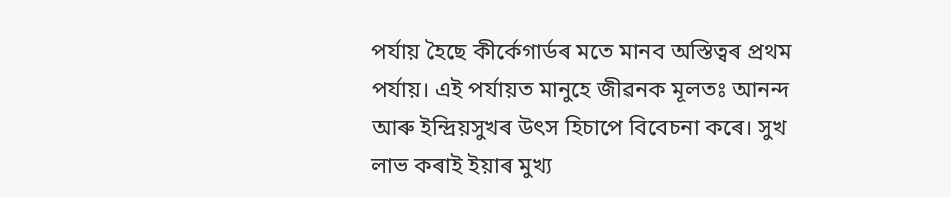পর্যায় হৈছে কীৰ্কেগার্ডৰ মতে মানব অস্তিত্বৰ প্ৰথম পর্যায়। এই পর্যায়ত মানুহে জীৱনক মূলতঃ আনন্দ আৰু ইন্দ্ৰিয়সুখৰ উৎস হিচাপে বিবেচনা কৰে। সুখ লাভ কৰাই ইয়াৰ মুখ্য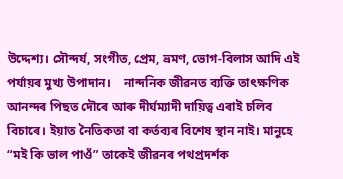উদ্দেশ্য। সৌন্দর্য, সংগীত, প্রেম, ভ্রমণ, ভোগ-বিলাস আদি এই পৰ্যায়ৰ মুখ্য উপাদান।    নান্দনিক জীৱনত ব্যক্তি তাৎক্ষণিক আনন্দৰ পিছত দৌৰে আৰু দীর্ঘম্যাদী দায়িত্ব এৰাই চলিব বিচাৰে। ইয়াত নৈতিকতা বা কৰ্তব্যৰ বিশেষ স্থান নাই। মানুহে “মই কি ভাল পাওঁ” তাকেই জীৱনৰ পথপ্ৰদৰ্শক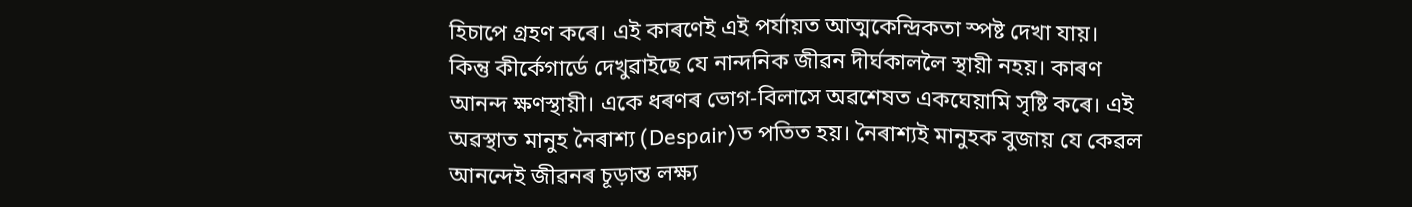হিচাপে গ্রহণ কৰে। এই কাৰণেই এই পৰ্যায়ত আত্মকেন্দ্রিকতা স্পষ্ট দেখা যায়।    কিন্তু কীর্কেগার্ডে দেখুৱাইছে যে নান্দনিক জীৱন দীর্ঘকাললৈ স্থায়ী নহয়। কাৰণ আনন্দ ক্ষণস্থায়ী। একে ধৰণৰ ভোগ-বিলাসে অৱশেষত একঘেয়ামি সৃষ্টি কৰে। এই অৱস্থাত মানুহ নৈৰাশ্য (Despair)ত পতিত হয়। নৈৰাশ্যই মানুহক বুজায় যে কেৱল আনন্দেই জীৱনৰ চূড়ান্ত লক্ষ্য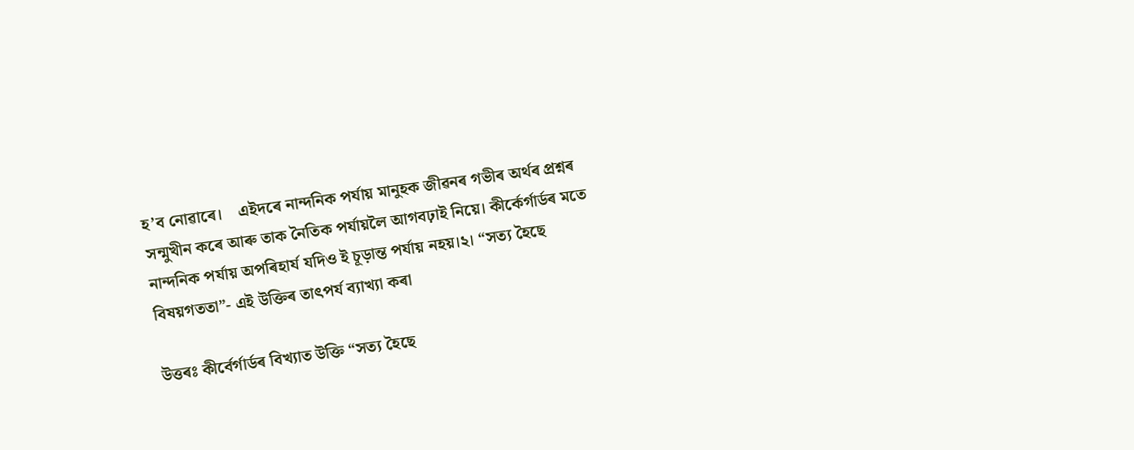হ’ব নোৱাৰে।    এইদৰে নান্দনিক পর্যায় মানুহক জীৱনৰ গভীৰ অৰ্থৰ প্ৰশ্নৰ সন্মুখীন কৰে আৰু তাক নৈতিক পর্যায়লৈ আগবঢ়াই নিয়ে। কীৰ্কেৰ্গাৰ্ডৰ মতে নান্দনিক পর্যায় অপৰিহাৰ্য যদিও ই চূড়ান্ত পর্যায় নহয়।২। “সত্য হৈছে বিষয়গততা”- এই উক্তিৰ তাৎপর্য ব্যাখ্যা কৰা

উত্তৰঃ কীৰ্বেৰ্গাৰ্ডৰ বিখ্যাত উক্তি “সত্য হৈছে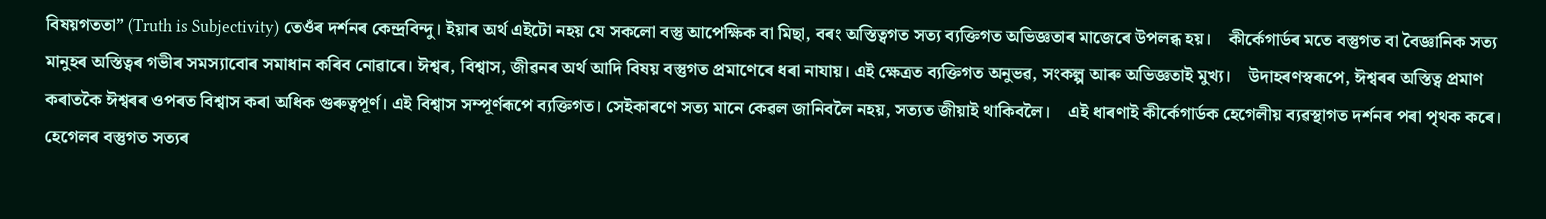বিষয়গততা” (Truth is Subjectivity) তেওঁৰ দৰ্শনৰ কেন্দ্ৰবিন্দু। ইয়াৰ অৰ্থ এইটো নহয় যে সকলো বস্তু আপেক্ষিক বা মিছা, বৰং অস্তিত্বগত সত্য ব্যক্তিগত অভিজ্ঞতাৰ মাজেৰে উপলব্ধ হয়।    কীৰ্কেগাৰ্ডৰ মতে বস্তুগত বা বৈজ্ঞানিক সত্য মানুহৰ অস্তিত্বৰ গভীৰ সমস্যাবোৰ সমাধান কৰিব নোৱাৰে। ঈশ্বৰ, বিশ্বাস, জীৱনৰ অৰ্থ আদি বিষয় বস্তুগত প্রমাণেৰে ধৰা নাযায়। এই ক্ষেত্রত ব্যক্তিগত অনুভৱ, সংকল্প আৰু অভিজ্ঞতাই মুখ্য।    উদাহৰণস্বৰূপে, ঈশ্বৰৰ অস্তিত্ব প্রমাণ কৰাতকৈ ঈশ্বৰৰ ওপৰত বিশ্বাস কৰা অধিক গুৰুত্বপূর্ণ। এই বিশ্বাস সম্পূৰ্ণৰূপে ব্যক্তিগত। সেইকাৰণে সত্য মানে কেৱল জানিবলৈ নহয়, সত্যত জীয়াই থাকিবলৈ।    এই ধাৰণাই কীৰ্কেগার্ডক হেগেলীয় ব্যৱস্থাগত দৰ্শনৰ পৰা পৃথক কৰে। হেগেলৰ বস্তুগত সত্যৰ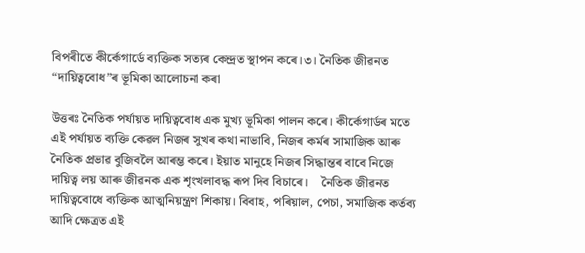বিপৰীতে কীর্কেগার্ডে ব্যক্তিক সত্যৰ কেন্দ্ৰত স্থাপন কৰে।৩। নৈতিক জীৱনত “দায়িত্ববোধ”ৰ ভূমিকা আলোচনা কৰা

উত্তৰঃ নৈতিক পর্যায়ত দায়িত্ববোধ এক মুখ্য ভূমিকা পালন কৰে। কীৰ্কেগাৰ্ডৰ মতে এই পর্যায়ত ব্যক্তি কেৱল নিজৰ সুখৰ কথা নাভাবি, নিজৰ কৰ্মৰ সামাজিক আৰু নৈতিক প্রভাৱ বুজিবলৈ আৰম্ভ কৰে। ইয়াত মানুহে নিজৰ সিদ্ধান্তৰ বাবে নিজে দায়িত্ব লয় আৰু জীৱনক এক শৃংখলাবদ্ধ ৰূপ দিব বিচাৰে।    নৈতিক জীৱনত দায়িত্ববোধে ব্যক্তিক আত্মনিয়ন্ত্রণ শিকায়। বিবাহ, পৰিয়াল, পেচা, সমাজিক কর্তব্য আদি ক্ষেত্রত এই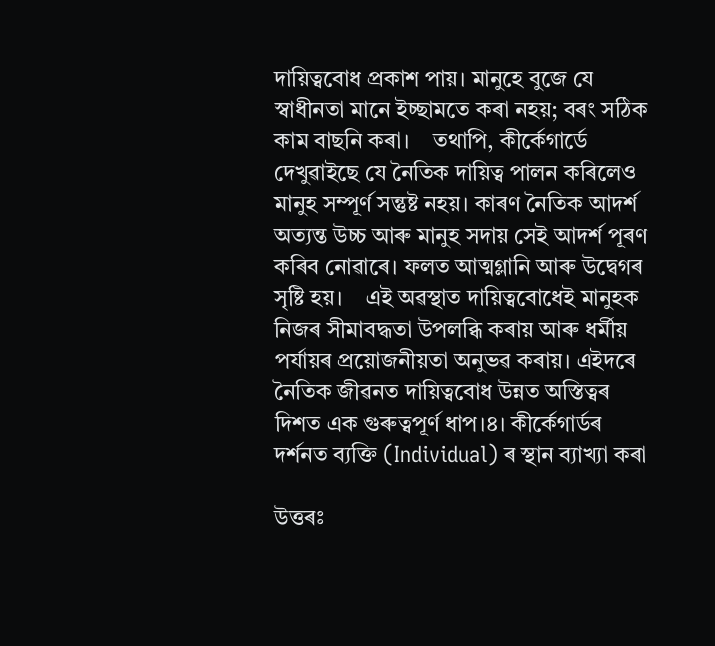দায়িত্ববোধ প্রকাশ পায়। মানুহে বুজে যে স্বাধীনতা মানে ইচ্ছামতে কৰা নহয়; বৰং সঠিক কাম বাছনি কৰা।    তথাপি, কীর্কেগার্ডে দেখুৱাইছে যে নৈতিক দায়িত্ব পালন কৰিলেও মানুহ সম্পূর্ণ সন্তুষ্ট নহয়। কাৰণ নৈতিক আদর্শ অত্যন্ত উচ্চ আৰু মানুহ সদায় সেই আদৰ্শ পূৰণ কৰিব নোৱাৰে। ফলত আত্মগ্লানি আৰু উদ্বেগৰ সৃষ্টি হয়।    এই অৱস্থাত দায়িত্ববোধেই মানুহক নিজৰ সীমাবদ্ধতা উপলব্ধি কৰায় আৰু ধর্মীয় পৰ্যায়ৰ প্ৰয়োজনীয়তা অনুভৱ কৰায়। এইদৰে নৈতিক জীৱনত দায়িত্ববোধ উন্নত অস্তিত্বৰ দিশত এক গুৰুত্বপূৰ্ণ ধাপ।৪। কীর্কেগার্ডৰ দৰ্শনত ব্যক্তি (Individual) ৰ স্থান ব্যাখ্যা কৰা

উত্তৰঃ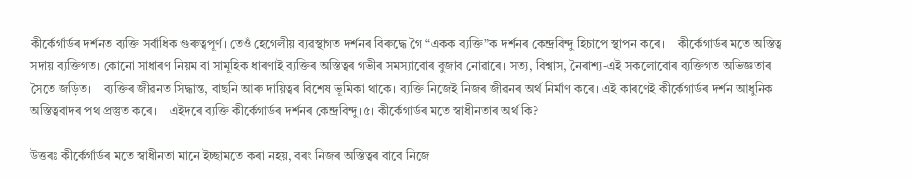কীৰ্কেৰ্গাৰ্ডৰ দৰ্শনত ব্যক্তি সর্বাধিক গুৰুত্বপূৰ্ণ। তেওঁ হেগেলীয় ব্যৱস্থাগত দৰ্শনৰ বিৰুদ্ধে গৈ “একক ব্যক্তি”ক দৰ্শনৰ কেন্দ্ৰবিন্দু হিচাপে স্থাপন কৰে।    কীৰ্কেগার্ডৰ মতে অস্তিত্ব সদায় ব্যক্তিগত। কোনো সাধাৰণ নিয়ম বা সামূহিক ধাৰণাই ব্যক্তিৰ অস্তিত্বৰ গভীৰ সমস্যাবোৰ বুজাব নোৱাৰে। সত্য, বিশ্বাস, নৈৰাশ্য-এই সকলোবোৰ ব্যক্তিগত অভিজ্ঞতাৰ সৈতে জড়িত।    ব্যক্তিৰ জীৱনত সিদ্ধান্ত, বাছনি আৰু দায়িত্বৰ বিশেষ ভূমিকা থাকে। ব্যক্তি নিজেই নিজৰ জীৱনৰ অৰ্থ নিৰ্মাণ কৰে। এই কাৰণেই কীৰ্কেগার্ডৰ দৰ্শন আধুনিক অস্তিত্ববাদৰ পথ প্রস্তুত কৰে।    এইদৰে ব্যক্তি কীৰ্কেগাৰ্ডৰ দৰ্শনৰ কেন্দ্ৰবিন্দু।৫। কীর্কেগার্ডৰ মতে স্বাধীনতাৰ অৰ্থ কি?

উত্তৰঃ কীৰ্কেৰ্গাৰ্ডৰ মতে স্বাধীনতা মানে ইচ্ছামতে কৰা নহয়, বৰং নিজৰ অস্তিত্বৰ বাবে নিজে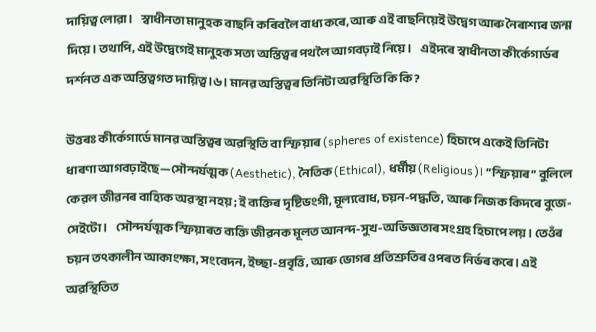দায়িত্ব লোৱা।    স্বাধীনতা মানুহক বাছনি কৰিবলৈ বাধ্য কৰে, আৰু এই বাছনিয়েই উদ্বেগ আৰু নৈৰাশ্যৰ জন্ম দিয়ে। তথাপি, এই উদ্বেগেই মানুহক সত্য অস্তিত্বৰ পথলৈ আগবঢ়াই নিয়ে।    এইদৰে স্বাধীনতা কীৰ্কেগার্ডৰ দৰ্শনত এক অস্তিত্বগত দায়িত্ব।৬। মানৱ অস্তিত্বৰ তিনিটা অৱস্থিতি কি কি?

উত্তৰঃ কীৰ্কেগার্ডে মানৱ অস্তিত্বৰ অৱস্থিতি বা স্ফিয়াৰ (spheres of existence) হিচাপে একেই তিনিটা ধাৰণা আগবঢ়াইছে—সৌন্দৰ্যত্মক (Aesthetic), নৈতিক (Ethical), ধর্মীয় (Religious)। “স্ফিয়াৰ” বুলিলে কেৱল জীৱনৰ বাহ্যিক অৱস্থা নহয়; ই ব্যক্তিৰ দৃষ্টিভংগী, মূল্যবোধ, চয়ন-পদ্ধতি, আৰু নিজক কিদৰে বুজে-সেইটো।    সৌন্দৰ্যত্মক স্ফিয়াৰত ব্যক্তি জীৱনক মূলত আনন্দ-সুখ-অভিজ্ঞতাৰ সংগ্ৰহ হিচাপে লয়। তেওঁৰ চয়ন তৎকালীন আকাংক্ষা, সংবেদন, ইচ্ছা-প্রবৃত্তি, আৰু ভোগৰ প্ৰতিশ্ৰুতিৰ ওপৰত নিৰ্ভৰ কৰে। এই অৱস্থিতিত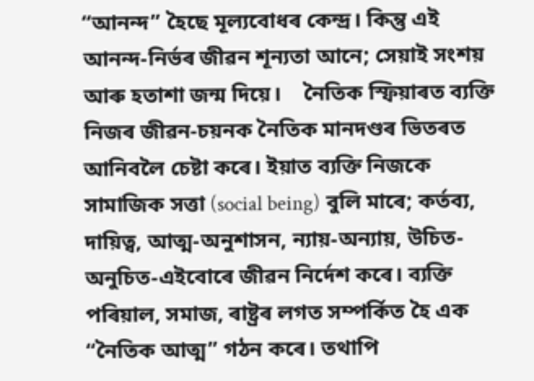“আনন্দ” হৈছে মূল্যবোধৰ কেন্দ্ৰ। কিন্তু এই আনন্দ-নিৰ্ভৰ জীৱন শূন্যতা আনে; সেয়াই সংশয় আৰু হতাশা জন্ম দিয়ে।    নৈতিক স্ফিয়াৰত ব্যক্তি নিজৰ জীৱন-চয়নক নৈতিক মানদণ্ডৰ ভিতৰত আনিবলৈ চেষ্টা কৰে। ইয়াত ব্যক্তি নিজকে সামাজিক সত্তা (social being) বুলি মাৰে; কৰ্তব্য, দায়িত্ব, আত্ম-অনুশাসন, ন্যায়-অন্যায়, উচিত-অনুচিত-এইবোৰে জীৱন নিৰ্দেশ কৰে। ব্যক্তি পৰিয়াল, সমাজ, ৰাষ্ট্ৰৰ লগত সম্পর্কিত হৈ এক “নৈতিক আত্ম” গঠন কৰে। তথাপি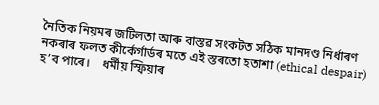নৈতিক নিয়মৰ জটিলতা আৰু বাস্তৱ সংকটত সঠিক মানদণ্ড নিৰ্ধাৰণ নকৰাৰ ফলত কীৰ্কেৰ্গাৰ্ডৰ মতে এই স্তৰতো হতাশা (ethical despair) হ’ব পাৰে।    ধর্মীয় স্ফিয়াৰ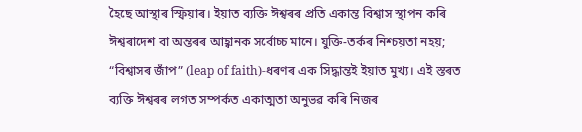হৈছে আস্থাৰ স্ফিয়াৰ। ইয়াত ব্যক্তি ঈশ্বৰৰ প্ৰতি একান্ত বিশ্বাস স্থাপন কৰি ঈশ্বৰাদেশ বা অন্তৰৰ আহ্বানক সর্বোচ্চ মানে। যুক্তি-তর্কৰ নিশ্চয়তা নহয়; “বিশ্বাসৰ জাঁপ” (leap of faith)-ধৰণৰ এক সিদ্ধান্তই ইয়াত মুখ্য। এই স্তৰত ব্যক্তি ঈশ্বৰৰ লগত সম্পর্কত একাত্মতা অনুভৱ কৰি নিজৰ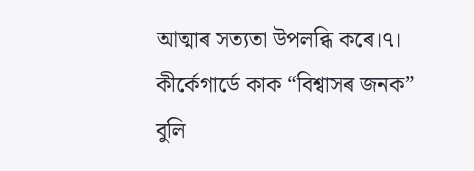আত্মাৰ সত্যতা উপলব্ধি কৰে।৭। কীর্কেগার্ডে কাক “বিশ্বাসৰ জনক” বুলি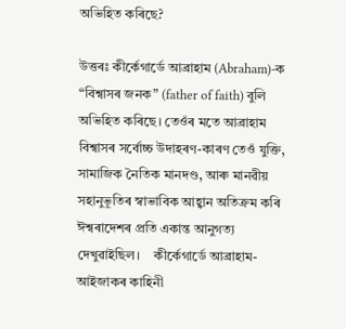অভিহিত কৰিছে?

উত্তৰঃ কীৰ্কেগার্ডে আব্রাহাম (Abraham)-ক “বিশ্বাসৰ জনক” (father of faith) বুলি অভিহিত কৰিছে। তেওঁৰ মতে আব্রাহাম বিশ্বাসৰ সৰ্বোচ্চ উদাহৰণ-কাৰণ তেওঁ যুক্তি, সামাজিক নৈতিক মানদণ্ড, আৰু মানৱীয় সহানুভূতিৰ স্বাভাবিক আহ্বান অতিক্রম কৰি ঈশ্বৰাদেশৰ প্ৰতি একান্ত আনুগত্য দেখুৱাইছিল।    কীর্কেগার্ডে আব্রাহাম-আইজাকৰ কাহিনী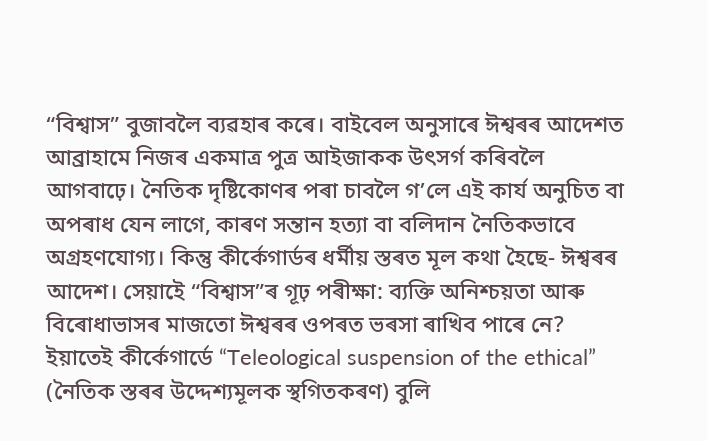“বিশ্বাস” বুজাবলৈ ব্যৱহাৰ কৰে। বাইবেল অনুসাৰে ঈশ্বৰৰ আদেশত আব্রাহামে নিজৰ একমাত্র পুত্ৰ আইজাকক উৎসর্গ কৰিবলৈ আগবাঢ়ে। নৈতিক দৃষ্টিকোণৰ পৰা চাবলৈ গ’লে এই কার্য অনুচিত বা অপৰাধ যেন লাগে, কাৰণ সন্তান হত্যা বা বলিদান নৈতিকভাবে অগ্রহণযোগ্য। কিন্তু কীৰ্কেগার্ডৰ ধৰ্মীয় স্তৰত মূল কথা হৈছে- ঈশ্বৰৰ আদেশ। সেয়াইে “বিশ্বাস”ৰ গূঢ় পৰীক্ষা: ব্যক্তি অনিশ্চয়তা আৰু বিৰোধাভাসৰ মাজতো ঈশ্বৰৰ ওপৰত ভৰসা ৰাখিব পাৰে নে?    ইয়াতেই কীর্কেগার্ডে “Teleological suspension of the ethical” (নৈতিক স্তৰৰ উদ্দেশ্যমূলক স্থগিতকৰণ) বুলি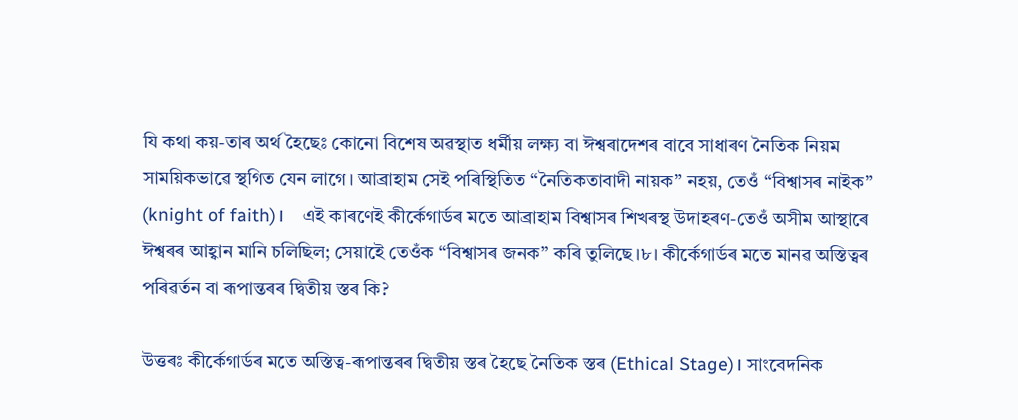যি কথা কয়-তাৰ অৰ্থ হৈছেঃ কোনো বিশেষ অৱস্থাত ধর্মীয় লক্ষ্য বা ঈশ্বৰাদেশৰ বাবে সাধাৰণ নৈতিক নিয়ম সাময়িকভাৱে স্থগিত যেন লাগে। আব্রাহাম সেই পৰিস্থিতিত “নৈতিকতাবাদী নায়ক” নহয়, তেওঁ “বিশ্বাসৰ নাইক” (knight of faith)।    এই কাৰণেই কীৰ্কেগার্ডৰ মতে আব্রাহাম বিশ্বাসৰ শিখৰস্থ উদাহৰণ-তেওঁ অসীম আস্থাৰে ঈশ্বৰৰ আহ্বান মানি চলিছিল; সেয়াইে তেওঁক “বিশ্বাসৰ জনক” কৰি তুলিছে।৮। কীৰ্কেগার্ডৰ মতে মানৱ অস্তিত্বৰ পৰিৱৰ্তন বা ৰূপান্তৰৰ দ্বিতীয় স্তৰ কি?

উত্তৰঃ কীৰ্কেগাৰ্ডৰ মতে অস্তিত্ব-ৰূপান্তৰৰ দ্বিতীয় স্তৰ হৈছে নৈতিক স্তৰ (Ethical Stage)। সাংবেদনিক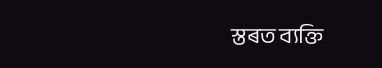স্তৰত ব্যক্তি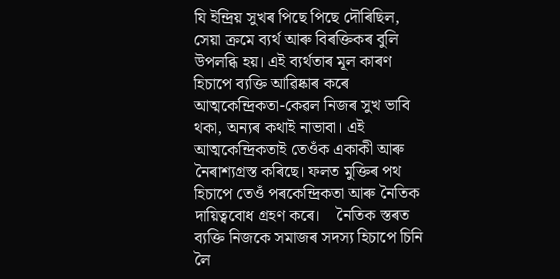যি ইন্দ্ৰিয় সুখৰ পিছে পিছে দৌৰিছিল, সেয়া ক্রমে ব্যৰ্থ আৰু বিৰক্তিকৰ বুলি উপলব্ধি হয়। এই ব্যৰ্থতাৰ মূল কাৰণ হিচাপে ব্যক্তি আৱিষ্কাৰ কৰে আত্মকেন্দ্ৰিকতা-কেৱল নিজৰ সুখ ভাবি থকা, অন্যৰ কথাই নাভাবা। এই আত্মকেন্দ্রিকতাই তেওঁক একাকী আৰু নৈৰাশ্যগ্ৰস্ত কৰিছে। ফলত মুক্তিৰ পথ হিচাপে তেওঁ পৰকেন্দ্ৰিকতা আৰু নৈতিক দায়িত্ববোধ গ্রহণ কৰে।    নৈতিক স্তৰত ব্যক্তি নিজকে সমাজৰ সদস্য হিচাপে চিনি লৈ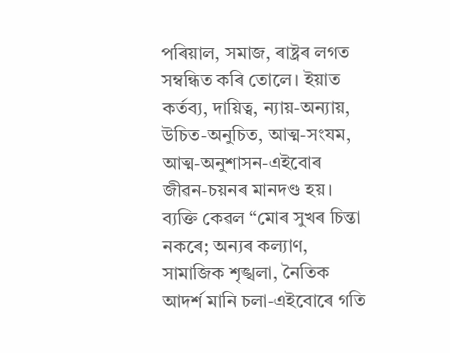পৰিয়াল, সমাজ, ৰাষ্ট্ৰৰ লগত সম্বন্ধিত কৰি তোলে। ইয়াত কর্তব্য, দায়িত্ব, ন্যায়-অন্যায়, উচিত-অনুচিত, আত্ম-সংযম, আত্ম-অনুশাসন-এইবোৰ জীৱন-চয়নৰ মানদণ্ড হয়। ব্যক্তি কেৱল “মোৰ সুখৰ চিন্তা নকৰে; অন্যৰ কল্যাণ, সামাজিক শৃঙ্খলা, নৈতিক আদর্শ মানি চলা-এইবোৰে গতি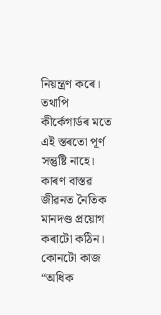নিয়ন্ত্ৰণ কৰে।    তথাপি কীর্কেগার্ডৰ মতে এই স্তৰতো পূর্ণ সন্তুষ্টি নাহে। কাৰণ বাস্তৱ জীৱনত নৈতিক মানদণ্ড প্রয়োগ কৰাটো কঠিন। কোনটো কাজ “অধিক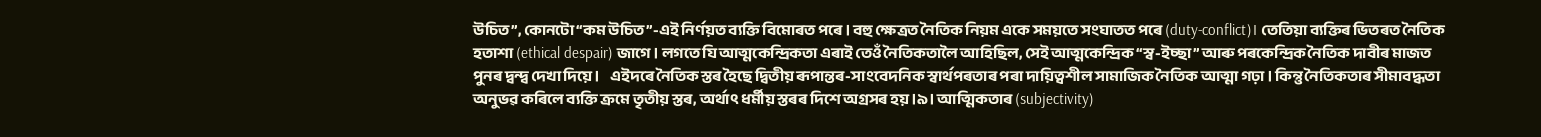উচিত”, কোনটো “কম উচিত”-এই নির্ণয়ত ব্যক্তি বিমোৰত পৰে। বহু ক্ষেত্ৰত নৈতিক নিয়ম একে সময়তে সংঘাতত পৰে (duty-conflict)। তেতিয়া ব্যক্তিৰ ভিতৰত নৈতিক হতাশা (ethical despair) জাগে। লগতে যি আত্মকেন্দ্রিকতা এৰাই তেওঁ নৈতিকতালৈ আহিছিল, সেই আত্মকেন্দ্রিক “স্ব-ইচ্ছা” আৰু পৰকেন্দ্ৰিক নৈতিক দাবীৰ মাজত পুনৰ দ্বন্দ্ব দেখা দিয়ে।    এইদৰে নৈতিক স্তৰ হৈছে দ্বিতীয় ৰূপান্তৰ-সাংবেদনিক স্বাৰ্থপৰতাৰ পৰা দায়িত্বশীল সামাজিক নৈতিক আত্মা গঢ়া। কিন্তু নৈতিকতাৰ সীমাবদ্ধতা অনুভৱ কৰিলে ব্যক্তি ক্ৰমে তৃতীয় স্তৰ, অৰ্থাৎ ধৰ্মীয় স্তৰৰ দিশে অগ্ৰসৰ হয়।৯। আত্মিকতাৰ (subjectivity)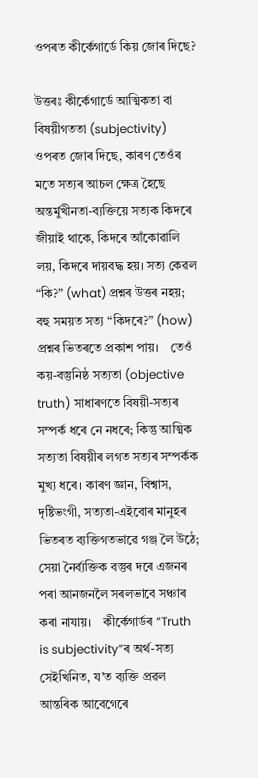ওপৰত কীর্কেগার্ডে কিয় জোৰ দিছে?

উত্তৰঃ কীর্কেগার্ডে আত্মিকতা বা বিষয়ীগততা (subjectivity) ওপৰত জোৰ দিছে, কাৰণ তেওঁৰ মতে সত্যৰ আচল ক্ষেত্ৰ হৈছে অন্তর্মুখীনতা-ব্যক্তিয়ে সত্যক কিদৰে জীয়াই থাকে, কিদৰে আঁকোৱালি লয়, কিদৰে দায়বদ্ধ হয়। সত্য কেৱল “কি?” (what) প্রশ্নৰ উত্তৰ নহয়; বহু সময়ত সত্য “কিদৰে?” (how) প্ৰশ্নৰ ভিতৰতে প্রকাশ পায়।    তেওঁ কয়-বস্তুনিষ্ঠ সত্যতা (objective truth) সাধাৰণতে বিষয়ী-সত্যৰ সম্পর্ক ধৰে নে নধৰে; কিন্তু আত্মিক সত্যতা বিষয়ীৰ লগত সত্যৰ সম্পৰ্কক মুখ্য ধৰে। কাৰণ জ্ঞান, বিশ্বাস, দৃষ্টিভংগী, সত্যতা-এইবোৰ মানুহৰ ভিতৰত ব্যক্তিগতভাৱে গঞ্জ লৈ উঠে; সেয়া নৈর্ব্যক্তিক বস্তুৰ দৰে এজনৰ পৰা আনজনলৈ সৰলভাবে সঞ্চাৰ কৰা নাযায়।    কীৰ্কেগাৰ্ডৰ “Truth is subjectivity”ৰ অৰ্থ-সত্য সেইখিনিত, য’ত ব্যক্তি প্ৰৱল আন্তৰিক আবেগেৰে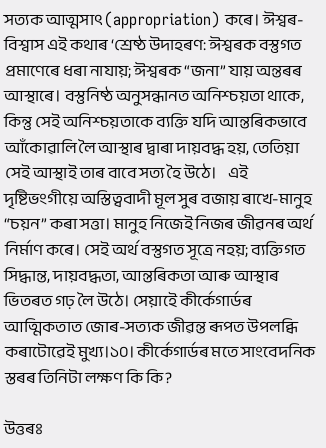সত্যক আত্মসাৎ (appropriation) কৰে। ঈশ্বৰ-বিশ্বাস এই কথাৰ ‘শ্রেষ্ঠ উদাহৰণ: ঈশ্বৰক বস্তুগত প্ৰমাণেৰে ধৰা নাযায়; ঈশ্বৰক “জনা” যায় অন্তৰৰ আস্থাৰে। বস্তুনিষ্ঠ অনুসন্ধানত অনিশ্চয়তা থাকে, কিন্তু সেই অনিশ্চয়তাকে ব্যক্তি যদি আন্তৰিকভাবে আঁকোৱালি লৈ আস্থাৰ দ্বাৰা দায়বদ্ধ হয়, তেতিয়া সেই আস্থাই তাৰ বাবে সত্য হৈ উঠে।    এই দৃষ্টিভংগীয়ে অস্তিত্ববাদী মূল সুৰ বজায় ৰাখে-মানুহ “চয়ন” কৰা সত্তা। মানুহ নিজেই নিজৰ জীৱনৰ অৰ্থ নিৰ্মাণ কৰে। সেই অর্থ বস্তুগত সূত্রে নহয়; ব্যক্তিগত সিদ্ধান্ত, দায়বদ্ধতা, আন্তৰিকতা আৰু আস্থাৰ ভিতৰত গঢ় লৈ উঠে। সেয়াইে কীৰ্কেগাৰ্ডৰ আত্মিকতাত জোৰ-সত্যক জীৱন্ত ৰূপত উপলব্ধি কৰাটোৱেই মুখ্য।১০। কীৰ্কেগাৰ্ডৰ মতে সাংবেদনিক স্তৰৰ তিনিটা লক্ষণ কি কি?

উত্তৰঃ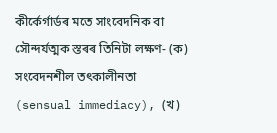কীৰ্কেৰ্গাৰ্ডৰ মতে সাংবেদনিক বা সৌন্দৰ্যত্মক স্তৰৰ তিনিটা লক্ষণ- (ক) সংবেদনশীল তৎকালীনতা (sensual immediacy), (খ)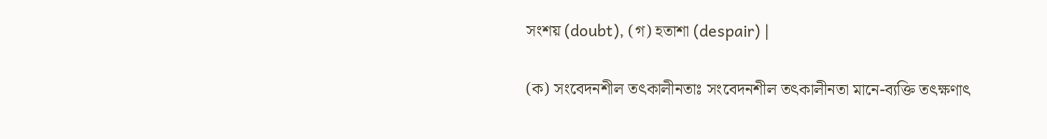সংশয় (doubt), (গ) হতাশা (despair) |

(ক) সংবেদনশীল তৎকালীনতাঃ সংবেদনশীল তৎকালীনতা মানে-ব্যক্তি তৎক্ষণাৎ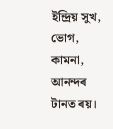ইন্দ্রিয় সুখ, ভোগ, কামনা, আনন্দৰ টানত ৰয়।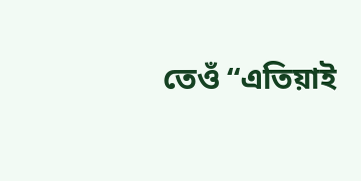তেওঁ “এতিয়াই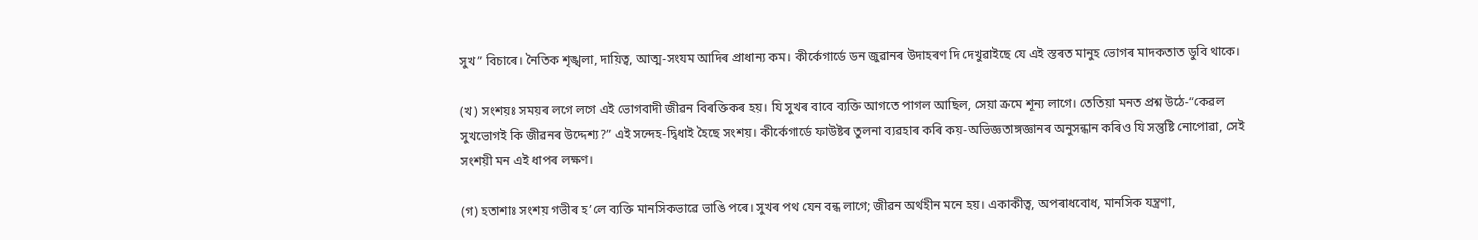সুখ” বিচাৰে। নৈতিক শৃঙ্খলা, দায়িত্ব, আত্ম-সংযম আদিৰ প্রাধান্য কম। কীর্কেগার্ডে ডন জুৱানৰ উদাহৰণ দি দেখুৱাইছে যে এই স্তৰত মানুহ ভোগৰ মাদকতাত ডুবি থাকে।

(খ) সংশয়ঃ সময়ৰ লগে লগে এই ভোগবাদী জীৱন বিৰক্তিকৰ হয়। যি সুখৰ বাবে ব্যক্তি আগতে পাগল আছিল, সেয়া ক্রমে শূন্য লাগে। তেতিয়া মনত প্রশ্ন উঠে-“কেৱল সুখভোগই কি জীৱনৰ উদ্দেশ্য?” এই সন্দেহ-দ্বিধাই হৈছে সংশয়। কীর্কেগার্ডে ফাউষ্টৰ তুলনা ব্যৱহাৰ কৰি কয়-অভিজ্ঞতাঙ্গজ্ঞানৰ অনুসন্ধান কৰিও যি সন্তুষ্টি নোপোৱা, সেই সংশয়ী মন এই ধাপৰ লক্ষণ।

(গ) হতাশাঃ সংশয় গভীৰ হ’লে ব্যক্তি মানসিকভাৱে ভাঙি পৰে। সুখৰ পথ যেন বন্ধ লাগে; জীৱন অর্থহীন মনে হয়। একাকীত্ব, অপৰাধবোধ, মানসিক যন্ত্রণা,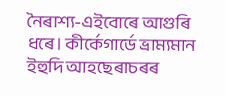নৈৰাশ্য-এইবোৰে আগুৰি ধৰে। কীৰ্কেগার্ডে ভ্রাম্যমান ইহুদি আহছেৰাচৰৰ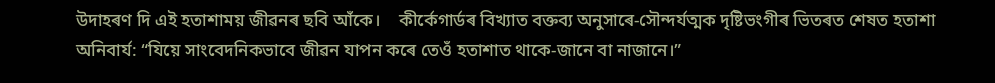উদাহৰণ দি এই হতাশাময় জীৱনৰ ছবি আঁকে।    কীৰ্কেগার্ডৰ বিখ্যাত বক্তব্য অনুসাৰে-সৌন্দৰ্যত্মক দৃষ্টিভংগীৰ ভিতৰত শেষত হতাশা অনিবার্য: “যিয়ে সাংবেদনিকভাবে জীৱন যাপন কৰে তেওঁ হতাশাত থাকে-জানে বা নাজানে।”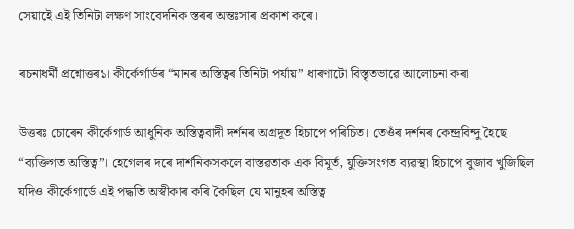সেয়াইে এই তিনিটা লক্ষণ সাংবেদনিক স্তৰৰ অন্তঃসাৰ প্ৰকাশ কৰে।

ৰচনাধৰ্মী প্রশ্নোত্তৰ১। কীৰ্কেৰ্গাৰ্ডৰ “মানৰ অস্তিত্বৰ তিনিটা পৰ্যায়” ধাৰণাটো বিস্তৃতভাৱে আলোচনা কৰা

উত্তৰঃ চোৰেন কীৰ্কেগার্ড আধুনিক অস্তিত্ববাদী দৰ্শনৰ অগ্রদূত হিচাপে পৰিচিত। তেওঁৰ দৰ্শনৰ কেন্দ্ৰবিন্দু হৈছে “ব্যক্তিগত অস্তিত্ব”। হেগেলৰ দৰে দাৰ্শনিকসকলে বাস্তৱতাক এক বিমূর্ত, যুক্তিসংগত ব্যৱস্থা হিচাপে বুজাব খুজিছিল যদিও কীর্কেগার্ডে এই পদ্ধতি অস্বীকাৰ কৰি কৈছিল যে মানুহৰ অস্তিত্ব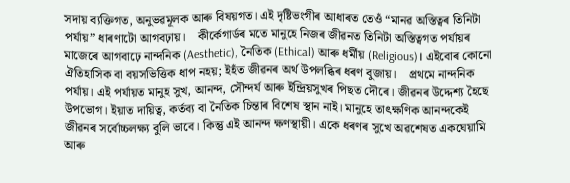সদায় ব্যক্তিগত, অনুভৱমূলক আৰু বিষয়গত। এই দৃষ্টিভংগীৰ আধাৰত তেওঁ “মানৱ অস্তিত্বৰ তিনিটা পৰ্যায়” ধাৰণাটো আগবঢ়ায়।    কীৰ্কেগাৰ্ডৰ মতে মানুহে নিজৰ জীৱনত তিনিটা অস্তিত্বগত পৰ্যায়ৰ মাজেৰে আগবাঢ়ে নান্দনিক (Aesthetic), নৈতিক (Ethical) আৰু ধর্মীয় (Religious)। এইবোৰ কোনো ঐতিহাসিক বা বয়সভিত্তিক ধাপ নহয়; ইহঁত জীৱনৰ অৰ্থ উপলব্ধিৰ ধৰণ বুজায়।    প্রথমে নান্দনিক পর্যায়। এই পর্যায়ত মানুহ সুখ, আনন্দ, সৌন্দর্য আৰু ইন্দ্ৰিয়সুখৰ পিছত দৌৰে। জীৱনৰ উদ্দেশ্য হৈছে উপভোগ। ইয়াত দায়িত্ব, কর্তব্য বা নৈতিক চিন্তাৰ বিশেষ স্থান নাই। মানুহে তাৎক্ষণিক আনন্দকেই জীৱনৰ সৰ্বোচ্চলক্ষ্য বুলি ভাবে। কিন্তু এই আনন্দ ক্ষণস্থায়ী। একে ধৰণৰ সুখে অৱশেষত একঘেয়ামি আৰু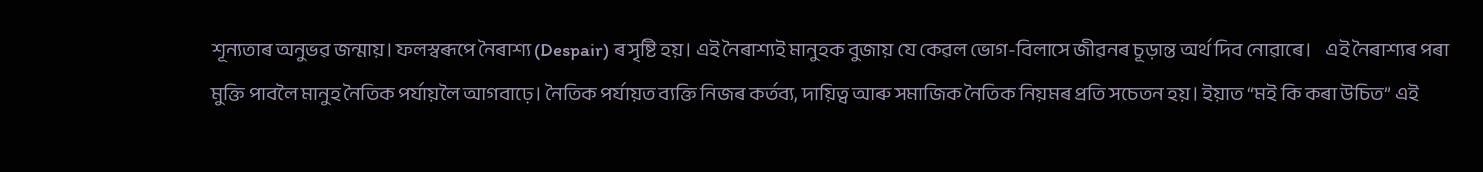শূন্যতাৰ অনুভৱ জন্মায়। ফলস্বৰূপে নৈৰাশ্য (Despair) ৰ সৃষ্টি হয়। এই নৈৰাশ্যই মানুহক বুজায় যে কেৱল ভোগ-বিলাসে জীৱনৰ চূড়ান্ত অর্থ দিব নোৱাৰে।    এই নৈৰাশ্যৰ পৰা মুক্তি পাবলৈ মানুহ নৈতিক পর্যায়লৈ আগবাঢ়ে। নৈতিক পর্যায়ত ব্যক্তি নিজৰ কৰ্তব্য, দায়িত্ব আৰু সমাজিক নৈতিক নিয়মৰ প্রতি সচেতন হয়। ইয়াত “মই কি কৰা উচিত” এই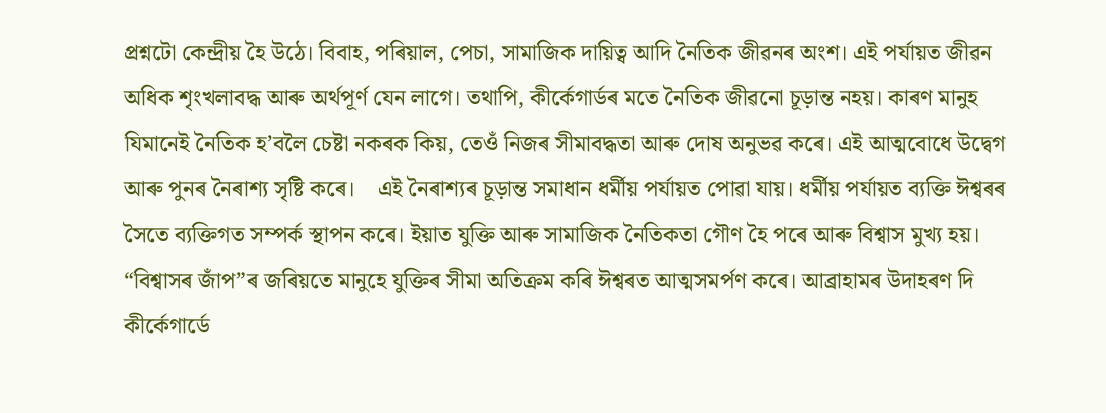প্রশ্নটো কেন্দ্রীয় হৈ উঠে। বিবাহ, পৰিয়াল, পেচা, সামাজিক দায়িত্ব আদি নৈতিক জীৱনৰ অংশ। এই পৰ্যায়ত জীৱন অধিক শৃংখলাবদ্ধ আৰু অর্থপূর্ণ যেন লাগে। তথাপি, কীৰ্কেগার্ডৰ মতে নৈতিক জীৱনো চূড়ান্ত নহয়। কাৰণ মানুহ যিমানেই নৈতিক হ’বলৈ চেষ্টা নকৰক কিয়, তেওঁ নিজৰ সীমাবদ্ধতা আৰু দোষ অনুভৱ কৰে। এই আত্মবোধে উদ্বেগ আৰু পুনৰ নৈৰাশ্য সৃষ্টি কৰে।    এই নৈৰাশ্যৰ চূড়ান্ত সমাধান ধর্মীয় পর্যায়ত পোৱা যায়। ধর্মীয় পৰ্যায়ত ব্যক্তি ঈশ্বৰৰ সৈতে ব্যক্তিগত সম্পর্ক স্থাপন কৰে। ইয়াত যুক্তি আৰু সামাজিক নৈতিকতা গৌণ হৈ পৰে আৰু বিশ্বাস মুখ্য হয়। “বিশ্বাসৰ জাঁপ”ৰ জৰিয়তে মানুহে যুক্তিৰ সীমা অতিক্রম কৰি ঈশ্বৰত আত্মসমর্পণ কৰে। আব্রাহামৰ উদাহৰণ দি কীৰ্কেগার্ডে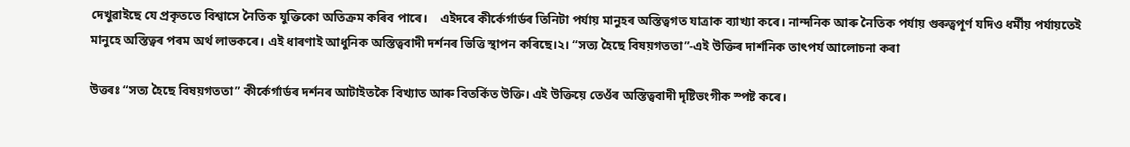দেখুৱাইছে যে প্রকৃততে বিশ্বাসে নৈতিক যুক্তিকো অতিক্ৰম কৰিব পাৰে।    এইদৰে কীৰ্কেৰ্গাৰ্ডৰ তিনিটা পর্যায় মানুহৰ অস্তিত্বগত যাত্ৰাক ব্যাখ্যা কৰে। নান্দনিক আৰু নৈতিক পর্যায় গুৰুত্বপূৰ্ণ যদিও ধর্মীয় পর্যায়তেই মানুহে অস্তিত্বৰ পৰম অৰ্থ লাভকৰে। এই ধাৰণাই আধুনিক অস্তিত্ববাদী দৰ্শনৰ ভিত্তি স্থাপন কৰিছে।২। “সত্য হৈছে বিষয়গততা”-এই উক্তিৰ দাৰ্শনিক তাৎপর্য আলোচনা কৰা

উত্তৰঃ “সত্য হৈছে বিষয়গততা” কীৰ্কেৰ্গাৰ্ডৰ দৰ্শনৰ আটাইতকৈ বিখ্যাত আৰু বিতর্কিত উক্তি। এই উক্তিয়ে তেওঁৰ অস্তিত্ববাদী দৃষ্টিভংগীক স্পষ্ট কৰে।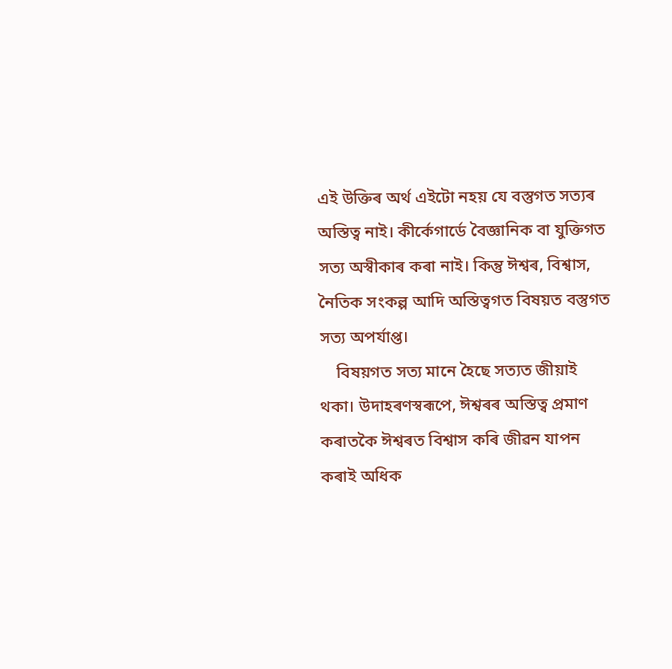এই উক্তিৰ অৰ্থ এইটো নহয় যে বস্তুগত সত্যৰ অস্তিত্ব নাই। কীর্কেগার্ডে বৈজ্ঞানিক বা যুক্তিগত সত্য অস্বীকাৰ কৰা নাই। কিন্তু ঈশ্বৰ, বিশ্বাস, নৈতিক সংকল্প আদি অস্তিত্বগত বিষয়ত বস্তুগত সত্য অপর্যাপ্ত।
    বিষয়গত সত্য মানে হৈছে সত্যত জীয়াই থকা। উদাহৰণস্বৰূপে, ঈশ্বৰৰ অস্তিত্ব প্ৰমাণ কৰাতকৈ ঈশ্বৰত বিশ্বাস কৰি জীৱন যাপন কৰাই অধিক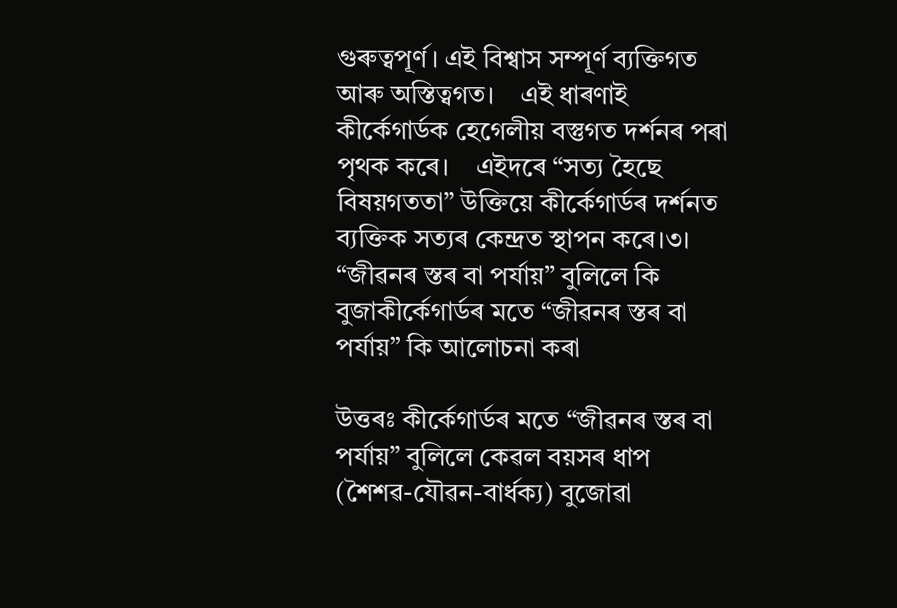গুৰুত্বপূর্ণ। এই বিশ্বাস সম্পূর্ণ ব্যক্তিগত আৰু অস্তিত্বগত।    এই ধাৰণাই কীৰ্কেগার্ডক হেগেলীয় বস্তুগত দৰ্শনৰ পৰা পৃথক কৰে।    এইদৰে “সত্য হৈছে বিষয়গততা” উক্তিয়ে কীৰ্কেগার্ডৰ দৰ্শনত ব্যক্তিক সত্যৰ কেন্দ্ৰত স্থাপন কৰে।৩। “জীৱনৰ স্তৰ বা পৰ্যায়” বুলিলে কি বুজাকীৰ্কেগার্ডৰ মতে “জীৱনৰ স্তৰ বা পর্যায়” কি আলোচনা কৰা

উত্তৰঃ কীৰ্কেগাৰ্ডৰ মতে “জীৱনৰ স্তৰ বা পর্যায়” বুলিলে কেৱল বয়সৰ ধাপ (শৈশৱ-যৌৱন-বার্ধক্য) বুজোৱা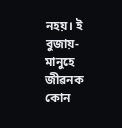নহয়। ই বুজায়-মানুহে জীৱনক কোন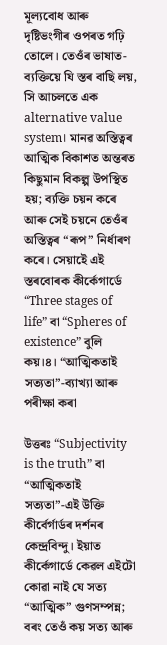মূল্যবোধ আৰু দৃষ্টিভংগীৰ ওপৰত গঢ়ি তোলে। তেওঁৰ ভাষাত-ব্যক্তিয়ে যি স্তৰ বাছি লয়, সি আচলতে এক alternative value system। মানৱ অস্তিত্বৰ আত্মিক বিকাশত অন্তৰত কিছুমান বিকল্প উপস্থিত হয়; ব্যক্তি চয়ন কৰে আৰু সেই চয়নে তেওঁৰ অস্তিত্বৰ “ৰূপ” নির্ধাৰণ কৰে। সেয়াইে এই স্তৰবোৰক কীৰ্কেগার্ডে “Three stages of life” বা “Spheres of existence” বুলি কয়।৪। “আত্মিকতাই সত্যতা”-ব্যাখ্যা আৰু পৰীক্ষা কৰা

উত্তৰঃ “Subjectivity is the truth” বা “আত্মিকতাই সত্যতা”-এই উক্তি কীৰ্বেৰ্গাৰ্ডৰ দৰ্শনৰ কেন্দ্ৰবিন্দু। ইয়াত কীৰ্কেগার্ডে কেৱল এইটো কোৱা নাই যে সত্য “আত্মিক” গুণসম্পন্ন; বৰং তেওঁ কয় সত্য আৰু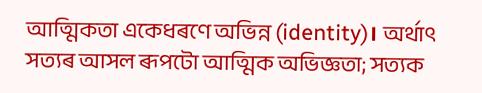আত্মিকতা একেধৰণে অভিন্ন (identity)। অর্থাৎ সত্যৰ আসল ৰূপটো আত্মিক অভিজ্ঞতা; সত্যক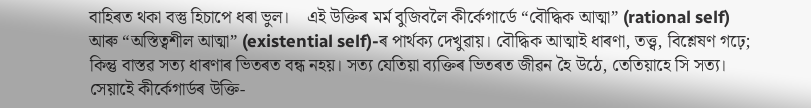বাহিৰত থকা বস্তু হিচাপে ধৰা ভুল।    এই উক্তিৰ মৰ্ম বুজিবলৈ কীর্কেগার্ডে “বৌদ্ধিক আত্মা” (rational self) আৰু “অস্তিত্বশীল আত্মা” (existential self)-ৰ পার্থক্য দেখুৱায়। বৌদ্ধিক আত্মাই ধাৰণা, তত্ত্ব, বিশ্লেষণ গঢ়ে; কিন্তু বাস্তৱ সত্য ধাৰণাৰ ভিতৰত বন্ধ নহয়। সত্য যেতিয়া ব্যক্তিৰ ভিতৰত জীৱন হৈ উঠে, তেতিয়াহে সি সত্য। সেয়াইে কীর্কেগার্ডৰ উক্তি-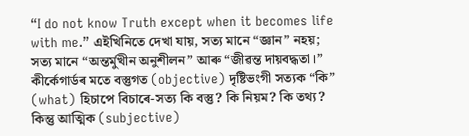“I do not know Truth except when it becomes life with me.” এইখিনিতে দেখা যায়, সত্য মানে “জ্ঞান” নহয়; সত্য মানে “অন্তর্মুখীন অনুশীলন” আৰু “জীৱন্ত দায়বদ্ধতা।”    কীৰ্কেগাৰ্ডৰ মতে বস্তুগত (objective) দৃষ্টিভংগী সত্যক “কি” (what) হিচাপে বিচাৰে-সত্য কি বস্তু? কি নিয়ম? কি তথ্য? কিন্তু আত্মিক (subjective)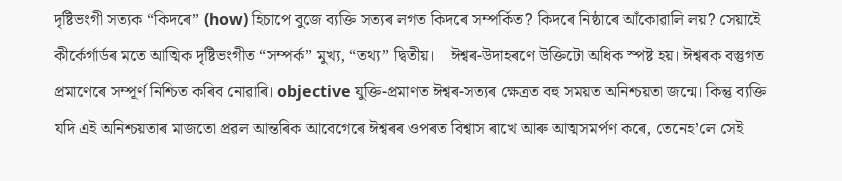দৃষ্টিভংগী সত্যক “কিদৰে” (how) হিচাপে বুজে ব্যক্তি সত্যৰ লগত কিদৰে সম্পর্কিত? কিদৰে নিষ্ঠাৰে আঁকোৱালি লয়? সেয়াইে কীৰ্কেৰ্গাৰ্ডৰ মতে আত্মিক দৃষ্টিভংগীত “সম্পর্ক” মুখ্য, “তথ্য” দ্বিতীয়।    ঈশ্বৰ-উদাহৰণে উক্তিটো অধিক স্পষ্ট হয়। ঈশ্বৰক বস্তুগত প্ৰমাণেৰে সম্পূৰ্ণ নিশ্চিত কৰিব নোৱাৰি। objective যুক্তি-প্রমাণত ঈশ্বৰ-সত্যৰ ক্ষেত্ৰত বহু সময়ত অনিশ্চয়তা জন্মে। কিন্তু ব্যক্তি যদি এই অনিশ্চয়তাৰ মাজতো প্ৰৱল আন্তৰিক আবেগেৰে ঈশ্বৰৰ ওপৰত বিশ্বাস ৰাখে আৰু আত্মসমর্পণ কৰে, তেনেহ’লে সেই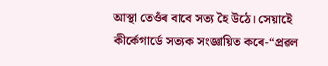আস্থা তেওঁৰ বাবে সত্য হৈ উঠে। সেয়াইে কীর্কেগার্ডে সত্যক সংজ্ঞায়িত কৰে-“প্ৰৱল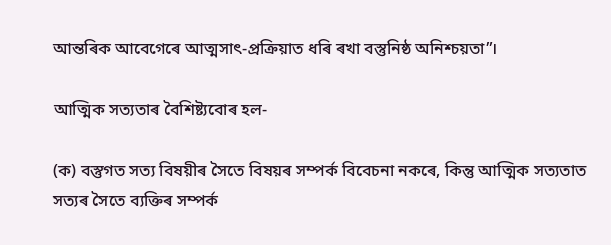আন্তৰিক আবেগেৰে আত্মসাৎ-প্ৰক্ৰিয়াত ধৰি ৰখা বস্তুনিষ্ঠ অনিশ্চয়তা”।

আত্মিক সত্যতাৰ বৈশিষ্ট্যবোৰ হল-

(ক) বস্তুগত সত্য বিষয়ীৰ সৈতে বিষয়ৰ সম্পৰ্ক বিবেচনা নকৰে, কিন্তু আত্মিক সত্যতাত সত্যৰ সৈতে ব্যক্তিৰ সম্পৰ্ক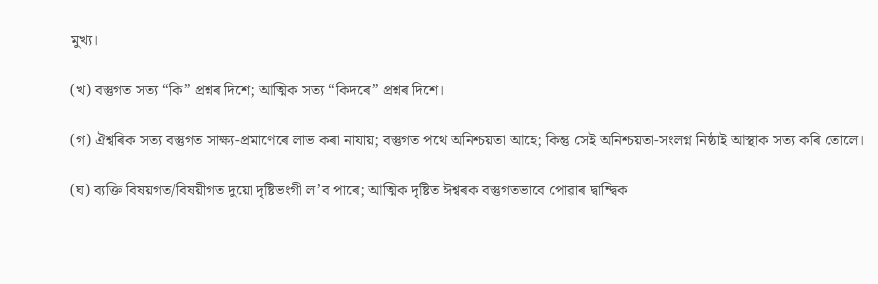মুখ্য।

(খ) বস্তুগত সত্য “কি” প্রশ্নৰ দিশে; আত্মিক সত্য “কিদৰে” প্ৰশ্নৰ দিশে।

(গ) ঐশ্বৰিক সত্য বস্তুগত সাক্ষ্য-প্রমাণেৰে লাভ কৰা নাযায়; বস্তুগত পথে অনিশ্চয়তা আহে; কিন্তু সেই অনিশ্চয়তা-সংলগ্ন নিষ্ঠাই আস্থাক সত্য কৰি তোলে।

(ঘ) ব্যক্তি বিষয়গত/বিষয়ীগত দুয়ো দৃষ্টিভংগী ল’ব পাৰে; আত্মিক দৃষ্টিত ঈশ্বৰক বস্তুগতভাবে পোৱাৰ দ্বান্দ্বিক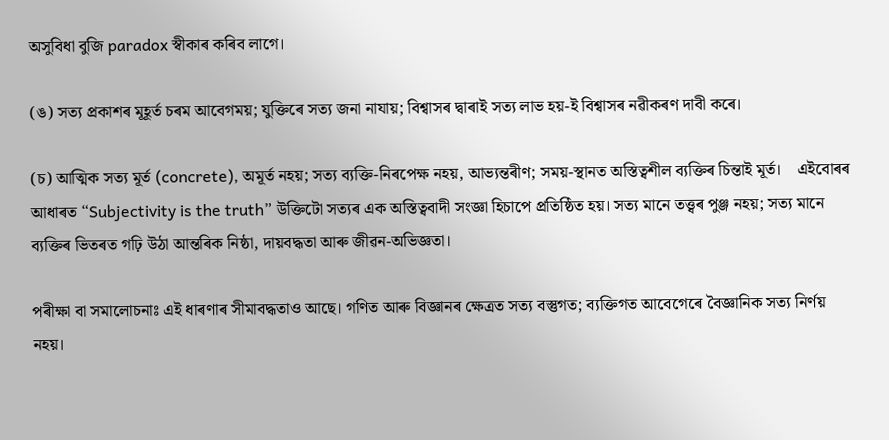অসুবিধা বুজি paradox স্বীকাৰ কৰিব লাগে।

(ঙ) সত্য প্রকাশৰ মূহূৰ্ত চৰম আবেগময়; যুক্তিৰে সত্য জনা নাযায়; বিশ্বাসৰ দ্বাৰাই সত্য লাভ হয়-ই বিশ্বাসৰ নৱীকৰণ দাবী কৰে।

(চ) আত্মিক সত্য মূর্ত (concrete), অমূর্ত নহয়; সত্য ব্যক্তি-নিৰপেক্ষ নহয়, আভ্যন্তৰীণ; সময়-স্থানত অস্তিত্বশীল ব্যক্তিৰ চিন্তাই মূর্ত।    এইবোৰৰ আধাৰত “Subjectivity is the truth” উক্তিটো সত্যৰ এক অস্তিত্ববাদী সংজ্ঞা হিচাপে প্রতিষ্ঠিত হয়। সত্য মানে তত্ত্বৰ পুঞ্জ নহয়; সত্য মানে ব্যক্তিৰ ভিতৰত গঢ়ি উঠা আন্তৰিক নিষ্ঠা, দায়বদ্ধতা আৰু জীৱন-অভিজ্ঞতা।

পৰীক্ষা বা সমালোচনাঃ এই ধাৰণাৰ সীমাবদ্ধতাও আছে। গণিত আৰু বিজ্ঞানৰ ক্ষেত্রত সত্য বস্তুগত; ব্যক্তিগত আবেগেৰে বৈজ্ঞানিক সত্য নির্ণয় নহয়।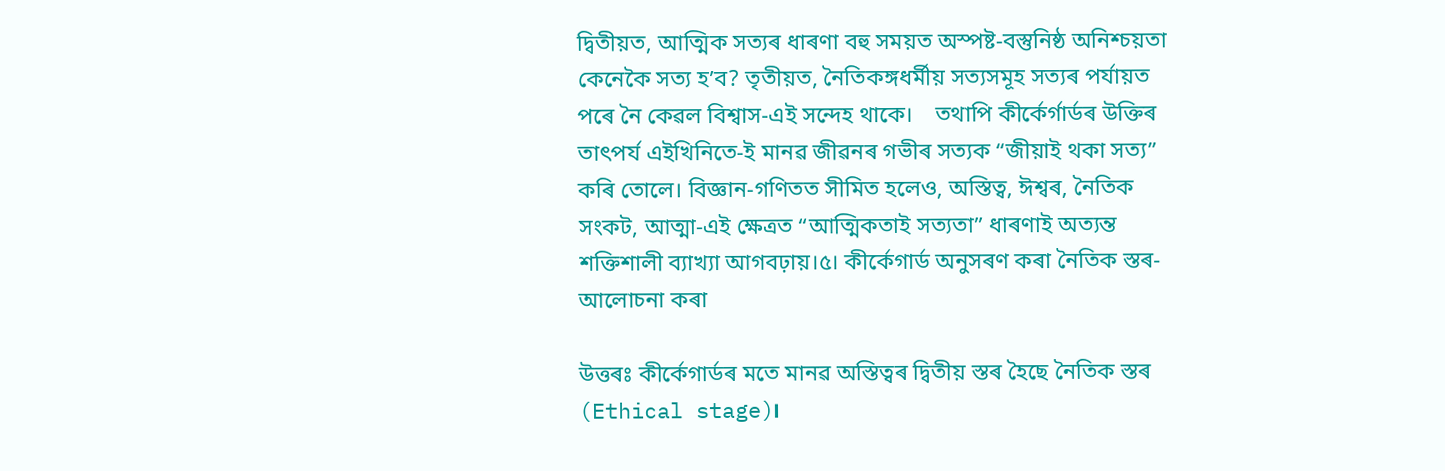দ্বিতীয়ত, আত্মিক সত্যৰ ধাৰণা বহু সময়ত অস্পষ্ট-বস্তুনিষ্ঠ অনিশ্চয়তা কেনেকৈ সত্য হ’ব? তৃতীয়ত, নৈতিকঙ্গধর্মীয় সত্যসমূহ সত্যৰ পৰ্যায়ত পৰে নৈ কেৱল বিশ্বাস-এই সন্দেহ থাকে।    তথাপি কীৰ্কেৰ্গাৰ্ডৰ উক্তিৰ তাৎপর্য এইখিনিতে-ই মানৱ জীৱনৰ গভীৰ সত্যক “জীয়াই থকা সত্য” কৰি তোলে। বিজ্ঞান-গণিতত সীমিত হলেও, অস্তিত্ব, ঈশ্বৰ, নৈতিক সংকট, আত্মা-এই ক্ষেত্রত “আত্মিকতাই সত্যতা” ধাৰণাই অত্যন্ত শক্তিশালী ব্যাখ্যা আগবঢ়ায়।৫। কীৰ্কেগার্ড অনুসৰণ কৰা নৈতিক স্তৰ-আলোচনা কৰা

উত্তৰঃ কীৰ্কেগাৰ্ডৰ মতে মানৱ অস্তিত্বৰ দ্বিতীয় স্তৰ হৈছে নৈতিক স্তৰ (Ethical stage)।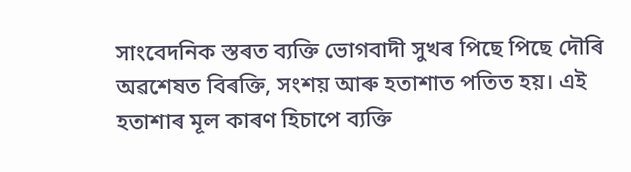সাংবেদনিক স্তৰত ব্যক্তি ভোগবাদী সুখৰ পিছে পিছে দৌৰি অৱশেষত বিৰক্তি, সংশয় আৰু হতাশাত পতিত হয়। এই হতাশাৰ মূল কাৰণ হিচাপে ব্যক্তি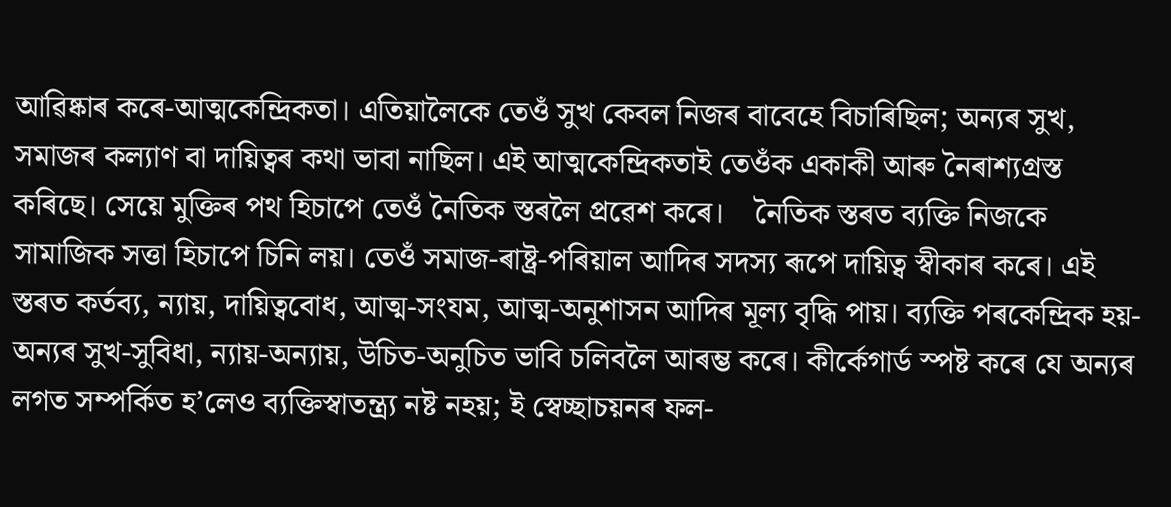আৱিষ্কাৰ কৰে-আত্মকেন্দ্রিকতা। এতিয়ালৈকে তেওঁ সুখ কেবল নিজৰ বাবেহে বিচাৰিছিল; অন্যৰ সুখ, সমাজৰ কল্যাণ বা দায়িত্বৰ কথা ভাবা নাছিল। এই আত্মকেন্দ্রিকতাই তেওঁক একাকী আৰু নৈৰাশ্যগ্ৰস্ত কৰিছে। সেয়ে মুক্তিৰ পথ হিচাপে তেওঁ নৈতিক স্তৰলৈ প্ৰৱেশ কৰে।    নৈতিক স্তৰত ব্যক্তি নিজকে সামাজিক সত্তা হিচাপে চিনি লয়। তেওঁ সমাজ-ৰাষ্ট্ৰ-পৰিয়াল আদিৰ সদস্য ৰূপে দায়িত্ব স্বীকাৰ কৰে। এই স্তৰত কৰ্তব্য, ন্যায়, দায়িত্ববোধ, আত্ম-সংযম, আত্ম-অনুশাসন আদিৰ মূল্য বৃদ্ধি পায়। ব্যক্তি পৰকেন্দ্ৰিক হয়-অন্যৰ সুখ-সুবিধা, ন্যায়-অন্যায়, উচিত-অনুচিত ভাবি চলিবলৈ আৰম্ভ কৰে। কীৰ্কেগার্ড স্পষ্ট কৰে যে অন্যৰ লগত সম্পর্কিত হ’লেও ব্যক্তিস্বাতন্ত্র্য নষ্ট নহয়; ই স্বেচ্ছাচয়নৰ ফল-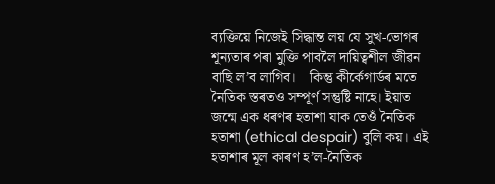ব্যক্তিয়ে নিজেই সিদ্ধান্ত লয় যে সুখ-ভোগৰ শূন্যতাৰ পৰা মুক্তি পাবলৈ দায়িত্বশীল জীৱন বাছি ল’ব লাগিব।    কিন্তু কীৰ্কেগার্ডৰ মতে নৈতিক স্তৰতও সম্পূৰ্ণ সন্তুষ্টি নাহে। ইয়াত জন্মে এক ধৰণৰ হতাশা যাক তেওঁ নৈতিক হতাশা (ethical despair) বুলি কয়। এই হতাশাৰ মূল কাৰণ হ’ল-নৈতিক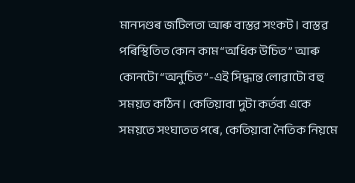মানদণ্ডৰ জটিলতা আৰু বাস্তৱ সংকট। বাস্তৱ পৰিস্থিতিত কোন কাম “অধিক উচিত” আৰু কোনটো “অনুচিত”-এই সিদ্ধান্ত লোৱাটো বহু সময়ত কঠিন। কেতিয়াবা দুটা কর্তব্য একে সময়তে সংঘাতত পৰে, কেতিয়াবা নৈতিক নিয়মে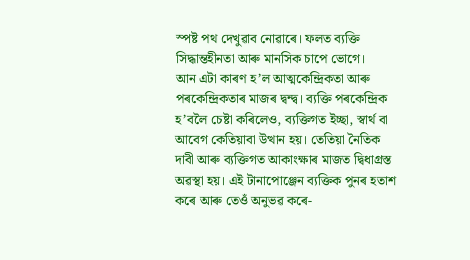স্পষ্ট পথ দেখুৱাব নোৱাৰে। ফলত ব্যক্তি সিদ্ধান্তহীনতা আৰু মানসিক চাপে ভোগে।    আন এটা কাৰণ হ’ল আত্মকেন্দ্রিকতা আৰু পৰকেন্দ্ৰিকতাৰ মাজৰ দ্বন্দ্ব। ব্যক্তি পৰকেন্দ্ৰিক হ’বলৈ চেষ্টা কৰিলেও, ব্যক্তিগত ইচ্ছা, স্বার্থ বা আবেগ কেতিয়াবা উত্থান হয়। তেতিয়া নৈতিক দাবী আৰু ব্যক্তিগত আকাংক্ষাৰ মাজত দ্বিধাগ্ৰস্ত অৱস্থা হয়। এই টানাপোঞ্জেন ব্যক্তিক পুনৰ হতাশ কৰে আৰু তেওঁ অনুভৱ কৰে-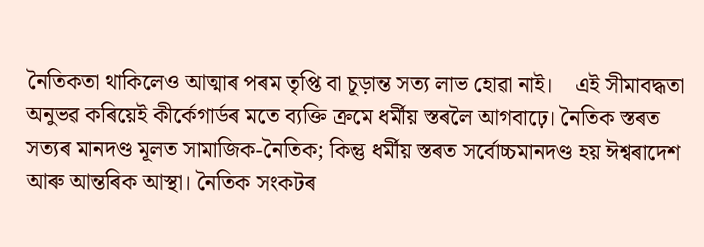নৈতিকতা থাকিলেও আত্মাৰ পৰম তৃপ্তি বা চূড়ান্ত সত্য লাভ হোৱা নাই।    এই সীমাবদ্ধতা অনুভৱ কৰিয়েই কীৰ্কেগাৰ্ডৰ মতে ব্যক্তি ক্রমে ধর্মীয় স্তৰলৈ আগবাঢ়ে। নৈতিক স্তৰত সত্যৰ মানদণ্ড মূলত সামাজিক-নৈতিক; কিন্তু ধৰ্মীয় স্তৰত সর্বোচ্চমানদণ্ড হয় ঈশ্বৰাদেশ আৰু আন্তৰিক আস্থা। নৈতিক সংকটৰ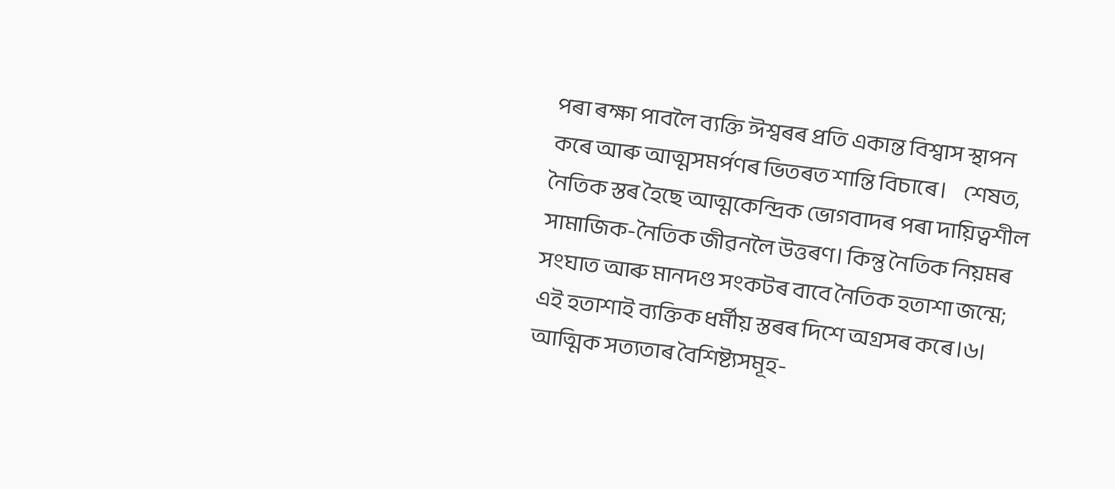পৰা ৰক্ষা পাবলৈ ব্যক্তি ঈশ্বৰৰ প্ৰতি একান্ত বিশ্বাস স্থাপন কৰে আৰু আত্মসমৰ্পণৰ ভিতৰত শান্তি বিচাৰে।    শেষত, নৈতিক স্তৰ হৈছে আত্মকেন্দ্ৰিক ভোগবাদৰ পৰা দায়িত্বশীল সামাজিক-নৈতিক জীৱনলৈ উত্তৰণ। কিন্তু নৈতিক নিয়মৰ সংঘাত আৰু মানদণ্ড সংকটৰ বাবে নৈতিক হতাশা জন্মে; এই হতাশাই ব্যক্তিক ধৰ্মীয় স্তৰৰ দিশে অগ্ৰসৰ কৰে।৬। আত্মিক সত্যতাৰ বৈশিষ্ট্যসমূহ-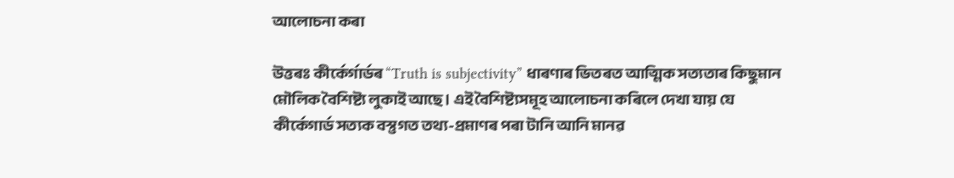আলোচনা কৰা

উত্তৰঃ কীৰ্কেৰ্গাৰ্ডৰ “Truth is subjectivity” ধাৰণাৰ ভিতৰত আত্মিক সত্যতাৰ কিছুমান মৌলিক বৈশিষ্ট্য লুকাই আছে। এই বৈশিষ্ট্যসমূহ আলোচনা কৰিলে দেখা যায় যে কীর্কেগার্ড সত্যক বস্তুগত তথ্য-প্ৰমাণৰ পৰা টানি আনি মানৱ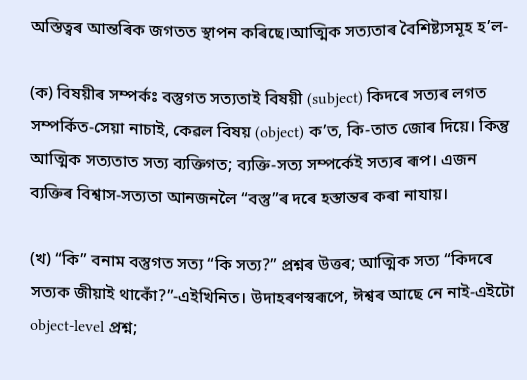অস্তিত্বৰ আন্তৰিক জগতত স্থাপন কৰিছে।আত্মিক সত্যতাৰ বৈশিষ্ট্যসমূহ হ’ল-

(ক) বিষয়ীৰ সম্পৰ্কঃ বস্তুগত সত্যতাই বিষয়ী (subject) কিদৰে সত্যৰ লগত সম্পর্কিত-সেয়া নাচাই, কেৱল বিষয় (object) ক’ত, কি-তাত জোৰ দিয়ে। কিন্তু আত্মিক সত্যতাত সত্য ব্যক্তিগত; ব্যক্তি-সত্য সম্পর্কেই সত্যৰ ৰূপ। এজন ব্যক্তিৰ বিশ্বাস-সত্যতা আনজনলৈ “বস্তু”ৰ দৰে হস্তান্তৰ কৰা নাযায়।

(খ) “কি” বনাম বস্তুগত সত্য “কি সত্য?” প্ৰশ্নৰ উত্তৰ; আত্মিক সত্য “কিদৰে সত্যক জীয়াই থাকোঁ?”-এইখিনিত। উদাহৰণস্বৰূপে, ঈশ্বৰ আছে নে নাই-এইটো object-level প্রশ্ন;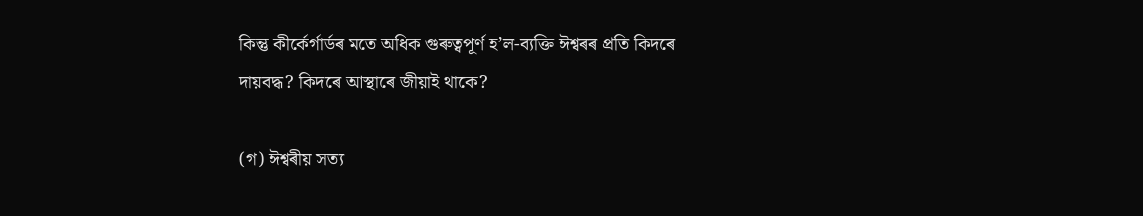কিন্তু কীৰ্কেৰ্গাৰ্ডৰ মতে অধিক গুৰুত্বপূৰ্ণ হ’ল-ব্যক্তি ঈশ্বৰৰ প্ৰতি কিদৰে দায়বদ্ধ? কিদৰে আস্থাৰে জীয়াই থাকে?

(গ) ঈশ্বৰীয় সত্য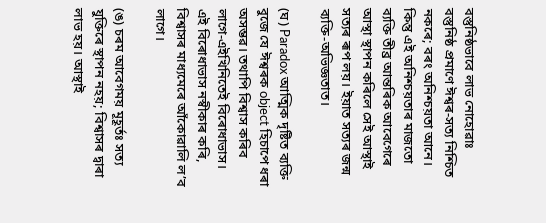বস্তুনিষ্ঠভাবে লাভ নোহোৱাঃ বস্তুনিষ্ঠ প্রমাণে ঈশ্বৰ-সত্য নিশ্চিত নকৰে; বৰং অনিশ্চয়তা আনে। কিন্তু এই অনিশ্চয়তাৰ মাজতো ব্যক্তি তীব্র আন্তৰিক আবেগেৰে আস্থা স্থাপন কৰিলে সেই আস্থাই সত্যৰ ৰূপ লয়। ইয়াত সত্যৰ জন্ম ব্যক্তি-অভিজ্ঞতাত।

(ঘ) Paradox আত্মিক দৃষ্টিত ব্যক্তি বুজে যে ঈশ্বৰক object হিচাপে ধৰা অসম্ভৱ। তথাপি বিশ্বাস কৰিব লাগে-এইখিনিতেই বিৰোধাভাস। এই বিৰোধাভাস নস্বীকাৰ কৰি, বিশ্বাসৰ মাধ্যমেৰে আঁকোৱালি ল’ব লাগে।

(ঙ) চৰম আবেগময় মূহূৰ্তঃ সত্য যুক্তিৰে স্থাপন নহয়; বিশ্বাসৰ দ্বাৰা লাভ হয়। আস্থাই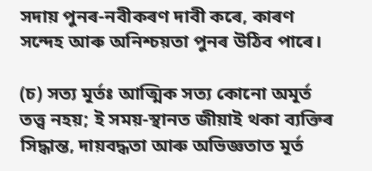সদায় পুনৰ-নবীকৰণ দাবী কৰে, কাৰণ সন্দেহ আৰু অনিশ্চয়তা পুনৰ উঠিব পাৰে।

(চ) সত্য মূর্তঃ আত্মিক সত্য কোনো অমূর্ত তত্ত্ব নহয়; ই সময়-স্থানত জীয়াই থকা ব্যক্তিৰ সিদ্ধান্ত, দায়বদ্ধতা আৰু অভিজ্ঞতাত মূর্ত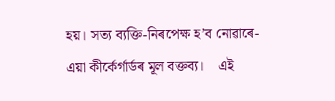হয়। সত্য ব্যক্তি-নিৰপেক্ষ হ’ব নোৱাৰে-এয়া কীৰ্কেৰ্গাৰ্ডৰ মূল বক্তব্য।    এই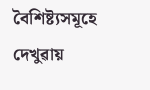বৈশিষ্ট্যসমূহে দেখুৱায়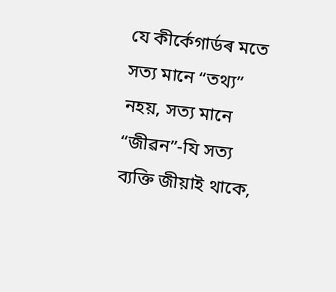যে কীর্কেগার্ডৰ মতে সত্য মানে “তথ্য” নহয়, সত্য মানে “জীৱন”-যি সত্য ব্যক্তি জীয়াই থাকে,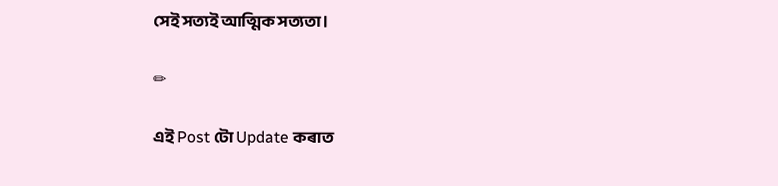সেই সত্যই আত্মিক সত্যতা।

✏

এই Post টো Update কৰাত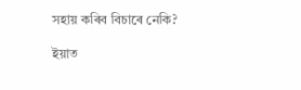সহায় কৰিব বিচাৰে নেকি?

ইয়াত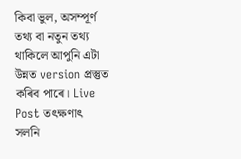কিবা ভুল, অসম্পূৰ্ণ তথ্য বা নতুন তথ্য থাকিলে আপুনি এটা উন্নত version প্ৰস্তুত কৰিব পাৰে। Live Post তৎক্ষণাৎ সলনি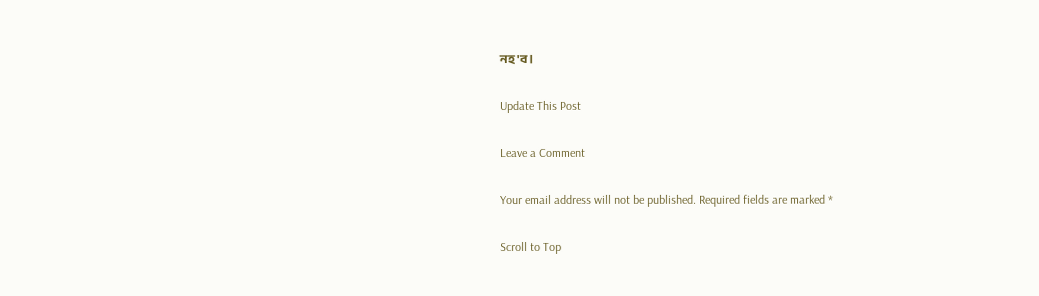নহ'ব।

Update This Post

Leave a Comment

Your email address will not be published. Required fields are marked *

Scroll to Top